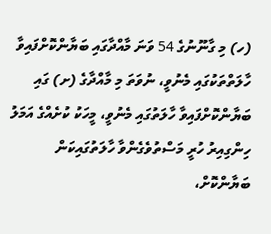(ހ) މި ގާނޫނުގެ 54 ވަނަ މާއްދާގައި ބަޔާންކޮށްފައިވާ ހާލަތްތަކުގައި މެނުވީ، ނުވަތަ މި މާއްދާގެ (ށ) ގައި ބަޔާންކޮށްފައިވާ ހާލަތުގައި މެނުވީ، މީހަކު ކުށެއްގެ އަމަލު ހިންގިއިރު ހުރީ މަސްތުވެގެންވާ ހާލަތުގައިކަން ބަޔާންކޮށް،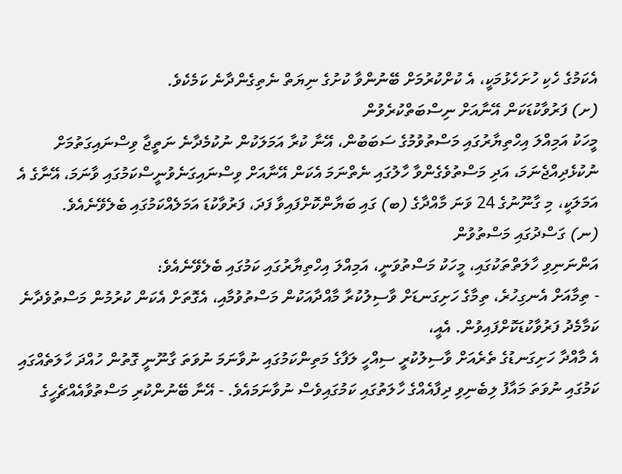އެކަމުގެ ހެކި ހުށަހެޅުމަކީ، އެ ކުށްކުރުމަށް ބޭނުންވާ ކުށުގެ ނިޔަތް ނެތިގެންދާނެ ކަމެކެވެ.
(ށ) ފަރުވާކުޑަކަން އޭނާއަށް ނިސްބަތްކުރެވުން
މީހަކު އަމިއްލަ އިހްތިޔާރުގައި މަސްތުވުމުގެ ސަބަބުން، އޭނާ ކުރާ އަމަލަކުން ނުކުމެދާނެ ނަތީޖާ ވިސްނައިގަތުމަށް ނުކުޅެދިއްޖެނަމަ، އަދި މަސްތުވެގެންވާ ހާލުގައި ނެތްނަމަ އެކަން އޭނާއަށް ވިސްނައިގަނެވުނީސްކަމުގައި ވާނަމަ، އޭނާގެ އެ އަމަލަކީ، މި ގާނޫނުގެ 24 ވަނަ މާއްދާގެ (ބ) ގައި ބަޔާންކޮށްފައިވާ ފަދަ، ފަރުވާކުޑަ އަމަލެއްކަމުގައި ބެލެވޭނެއެވެ.
(ނ) ގަސްދުގައި މަސްތުވުން
އަންނަނިވި ހާލަތްތަކުގައި، މީހަކު މަސްތުވަނީ، އަމިއްލަ އިހްތިޔާރުގައި ކަމުގައި ބެލެވޭނެއެވެ:
- ތިމާއަށް އެނގިހުރެ، ތިމާގެ ހަށިގަނޑަށް ވާސިލުކުރާ މާއްދާއަކުން މަސްތުވުމާއި، އެގޮތަށް އެކަން ކުރުމުން މަސްތުވެދާނެ ކަމާމެދު ފަރުވާކުޑަކޮށްފައިވުން. އެއީ،
އެ މާއްދާ ހަށިގަނޑުގެ ތެރެއަށް ވާސިލުކުރީ ސިއްހީ ލަފާގެ މަތިންކަމުގައި ނުވާނަމަ ނުވަތަ ގާނޫނީ ގޮތުން ހުއްދަ ހާލަތެއްގައި ކަމުގައި ނުވަތަ މައާފު ލިބެނިވި ދިފާއެއްގެ ހާލަތުގައި ކަމުގައިވެސް ނުވާނަމައެވެ. - އޭނާ ބޭނުންކުރި މަސްތުވާއެއްޗެހީގެ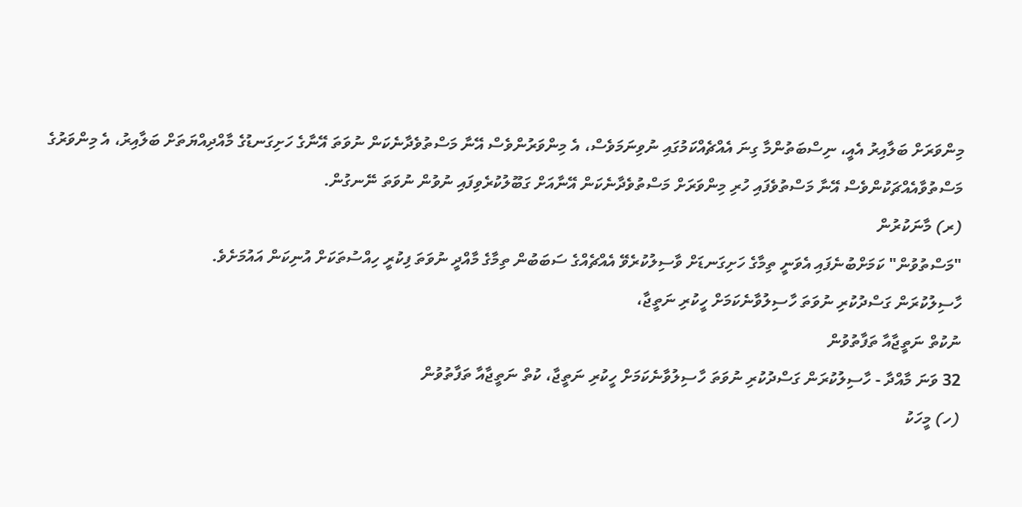މިންވަރަށް ބަލާއިރު އެއީ، ނިސްބަތުންމާ ގިނަ އެއްޗެއްކަމުގައި ނުވިނަމަވެސް، އެ މިންވަރުންވެސް އޭނާ މަސްތުވެދާނެކަން ނުވަތަ އޭނާގެ ހަށިގަނޑުގެ މާއްދިއްޔަތަށް ބަލާއިރު، އެ މިންވަރުގެ މަސްތުވާއެއްޗަކުންވެސް އޭނާ މަސްތުވެފައި ހުރި މިންވަރަށް މަސްތުވެދާނެކަން އޭނާއަށް ގަބޫލުކުރެވިފައި ނުވުން ނުވަތަ ނޭނގުން.
(ރ) މާނަކުރުން
"މަސްތުވުން" ކަމަށްބުނެފައި އެވަނީ ތިމާގެ ހަށިގަނޑަށް ވާސިލުކުރެވޭ އެއްޗެއްގެ ސަބަބުން ތިމާގެ މާއްދީ ނުވަތަ ފިކުރީ ހިއްސުތަކަށް އުނިކަން އައުމަށެވެ.
ހާސިލުކުރަން ގަސްދުކުރި ނުވަތަ ހާސިލުވާނެކަމަށް ހީކުރި ނަތީޖާ،
ނުކުތް ނަތީޖާއާ ތަފާތުވުން
32 ވަނަ މާއްދާ - ހާސިލުކުރަން ގަސްދުކުރި ނުވަތަ ހާސިލުވާނެކަމަށް ހީކުރި ނަތީޖާ، ކުތް ނަތީޖާއާ ތަފާތުވުން
(ހ) މީހަކު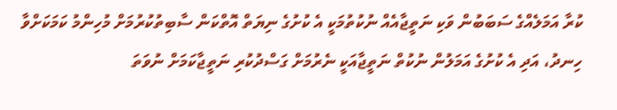ކުރާ އަމަލެއްގެ ސަބަބުން ވަކި ނަތީޖާއެއް ނުކުތުމަކީ އެ ކުށުގެ ނިޔަތް އޮތްކަން ސާބިތުކުރުމަށް މުހިންމު ކަމަކަށްވާ ހިނދު، އަދި އެ ކުށުގެ އަމަލުން ނުކުތް ނަތީޖާއަކީ ނެރުމަށް ގަސްދުކުރި ނަތީޖާކަމަށް ނުވަތަ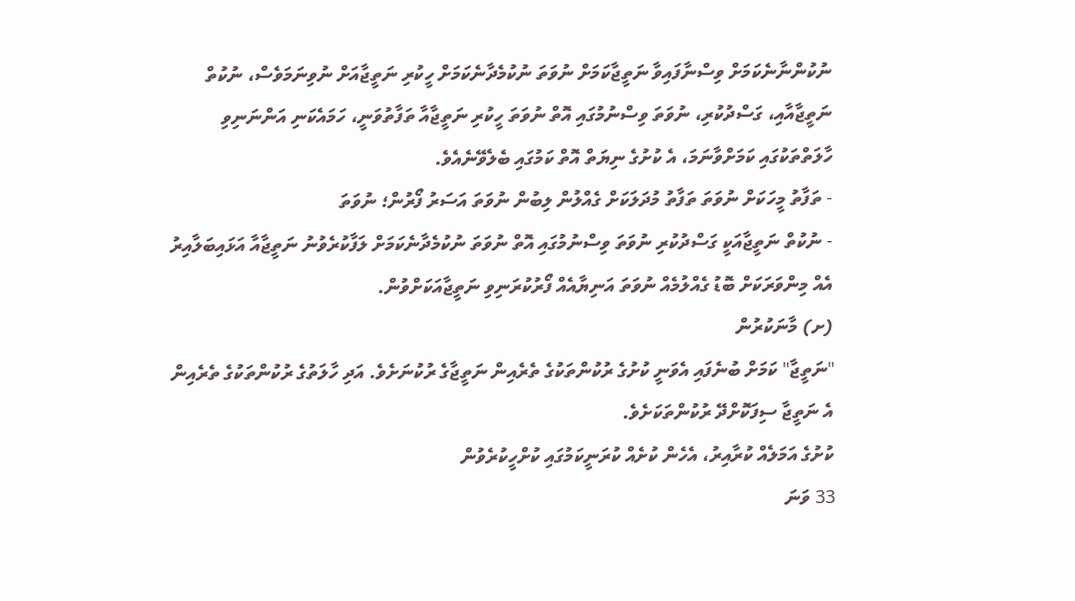ނުކުންނާނެކަމަށް ވިސްނާފައިވާ ނަތީޖާކަމަށް ނުވަތަ ނުކުމެދާނެކަމަށް ހީކުރި ނަތީޖާއަށް ނުވިނަމަވެސް، ނުކުތް ނަތީޖާއާއި، ގަސްދުކުރި، ނުވަތަ ވިސްނުމުގައި އޮތް ނުވަތަ ހީކުރި ނަތީޖާއާ ތަފާތުވަނީ، ހަމައެކަނި އަންނަނިވި ހާލަތްތަކުގައި ކަމަށްވާނަމަ، އެ ކުށުގެ ނިޔަތް އޮތް ކަމުގައި ބެލެވޭނެއެވެ.
- ތަފާތު މީހަކަށް ނުވަތަ ތަފާތު މުދަލަކަށް ގެއްލުން ލިބުން ނުވަތަ އަސަރު ފޯރުން؛ ނުވަތަ
- ނުކުތް ނަތީޖާއަކީ ގަސްދުކުރި ނުވަތަ ވިސްނުމުގައި އޮތް ނުވަތަ ނުކުމެދާނެކަމަށް ލަފާކުރެވުނު ނަތީޖާއާ އަޅައިބަލާއިރު އެއް މިންވަރަކަށް ބޮޑު ގެއްލުމެއް ނުވަތަ އަނިޔާއެއް ފޯރުކުރަނިވި ނަތީޖާއަކަށްވުން.
(ށ) މާނަކުރުން
"ނަތީޖާ" ކަމަށް ބުނެފައި އެވަނީ ކުށުގެ ރުކުންތަކުގެ ތެރެއިން ނަތީޖާގެ ރުކުނަށެވެ. އަދި ހާލަތުގެ ރުކުންތަކުގެ ތެރެއިން އެ ނަތީޖާ ސިފަކޮށްދޭ ރުކުންތަކަށެވެ.
ކުށުގެ އަމަލެއް ކުރާއިރު، އެހެން ކުށެއް ކުރަނީކަމުގައި ކުށްހީކުރެވުން
33 ވަނަ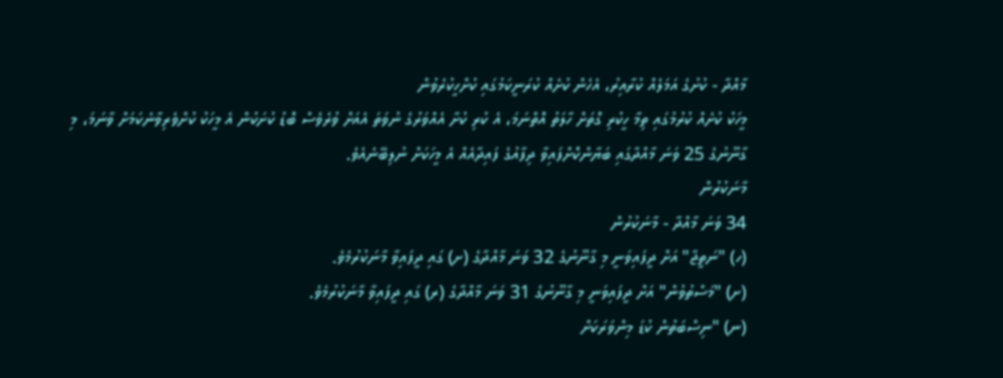މާއްދާ - ކުށުގެ އަމަލެއް ކުރާއިރު، އެހެން ކުށެއް ކުރަނީކަމުގައި ކުށްހީކުރެވުން
މީހަކު ކުށެއް ކުރުމުގައި ތިމާ ހީކުރި ގޮތަށް ހާލަތު އޮތްނަމަ، އެ ކުރި ކުށާ އެއްވަރުގެ ނުވަތަ އެއަށް ވުރެވެސް ބޮޑު ކުށަކުން އެ މީހަކު ކުށްވެރިވާނެކަމަށް ވާނަމަ، މި ގާނޫނުގެ 25 ވަނަ މާއްދާގައި ބަޔާންކޮށްފައިވާ ދިފާއުގެ ފައިދާއެއް އެ މީހަކަށް ނުލިބޭނެއެވެ.
މާނަކުރުން
34 ވަނަ މާއްދާ - މާނަކުރުން
(ހ) "ނަތީޖާ" އަށް ދީފައިވަނީ މި ގާނޫނުގެ 32 ވަނަ މާއްދާގެ (ށ) ގައި ދީފައިވާ މާނަކުރުމެވެ.
(ށ) "މަސްތުވުން" އަށް ދީފައިވަނީ މި ގާނޫނުގެ 31 ވަނަ މާއްދާގެ (ރ) ގައި ދީފައިވާ މާނަކުރުމެވެ.
(ނ) "ނިސްބަތުން ކުޑަ މިންވަރަކަށް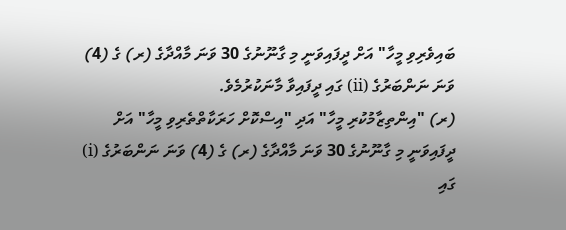ބައިވެރިވި މީހާ" އަށް ދީފައިވަނީ މި ގާނޫނުގެ 30 ވަނަ މާއްދާގެ (ރ) ގެ (4) ވަނަ ނަންބަރުގެ (ii) ގައި ދީފައިވާ މާނަކުރުމެވެ.
(ރ) "އިންތިޒާމުކުރި މީހާ" އަދި "އިސްކޮށް ހަރަކާތްތެރިވި މީހާ" އަށް ދީފައިވަނީ މި ގާނޫނުގެ 30 ވަނަ މާއްދާގެ (ރ) ގެ (4) ވަނަ ނަންބަރުގެ (i) ގައި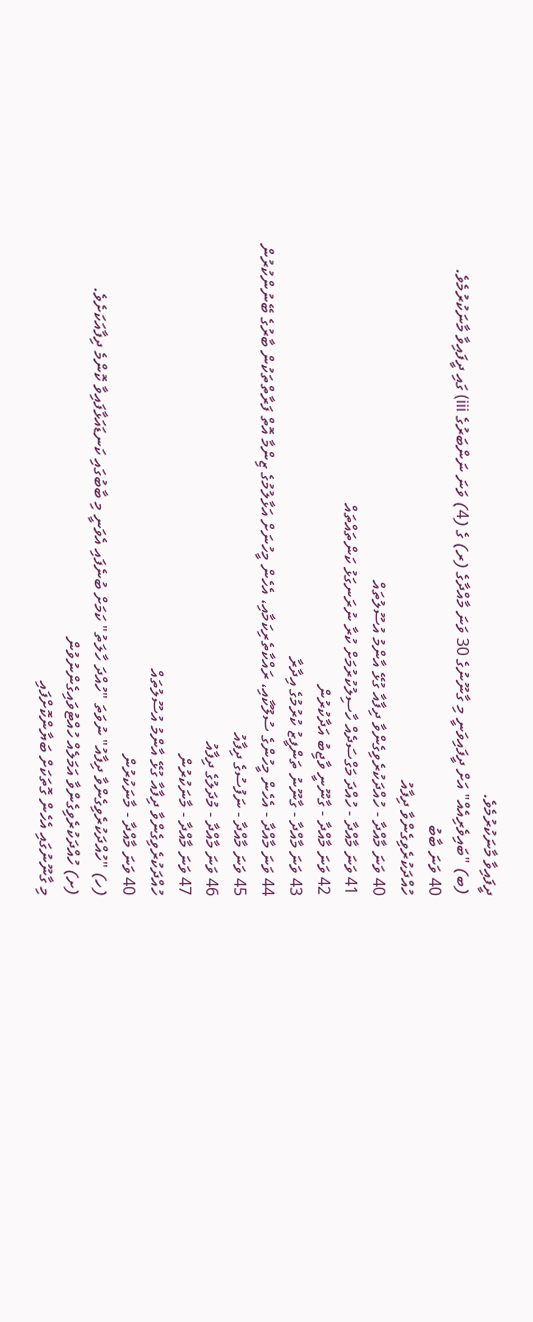ދީފައިވާ މާނަކުރުމެވެ.
(ބ) "ބައިވެރިއެއް" އަށް ދީފައިވަނީ މި ގާނޫނުގެ 30 ވަނަ މާއްދާގެ (ރ) ގެ (4) ވަނަ ނަންބަރުގެ iii) ގައި ދީފައިވާ މާނަކުރުމެވެ.
40 ވަނަ ބާބު
ހުއްދަކުރެވިގެންވާ ދިފާއު
40 ވަނަ މާއްދާ - ހުއްދަކުރެވިގެންވާ ދިފާއާ ގުޅޭ އާންމު އުސޫލުތައް
41 ވަނަ މާއްދާ - ހުއްދަ މަގްސަދެއް ހާސިލުކުރުމަށް ކުރާ ނުރަނގަޅު ކަންތައްތައް
42 ވަނަ މާއްދާ - ގާނޫނީ ވާޖިބު އަދާކުރުން
43 ވަނަ މާއްދާ - ގާނޫނު ތަންފީޒު ކުރުމުގެ އިދާރާ
44 ވަނަ މާއްދާ - އެހެން މީހުންގެ ސުލޫކާއި، ރައްކާތެރިކަމާއި، އެހެން މީހުނަށް އަޅާލުމުގެ ޒިންމާ އޮތް ފަރާތްތަކުން ބާރުގެ ބޭނުންކުރުން
45 ވަނަ މާއްދާ - ނަފުސުގެ ދިފާއު
46 ވަނަ މާއްދާ - މުދަލުގެ ދިފާއު
47 ވަނަ މާއްދާ - މާނަކުރުން
ހުއްދަކުރެވިގެންވާ ދިފާއާ ގުޅޭ އާންމު އުސޫލުތައް
40 ވަނަ މާއްދާ - މާނަކުރުން
(ހ) "ހުއްދަކުރެވިގެންވާ ދިފާއު" ނުވަތަ "ހުއްދަ ހާލަތު" ކަމަށް ބުނެފައި އެވަނީ މި ބާބުގައި ކަނޑައަޅާފައިވާ ކޮންމެ ދިފާއަކަށެވެ.
(ށ) ހުއްދަކުރެވިގެންވާ އަމަލެއް ހުއްޓުވައިގެންނުވުން
މި ގާނޫނުގައި އެހެން ގޮތަކަށް ބަޔާންކޮށްފައި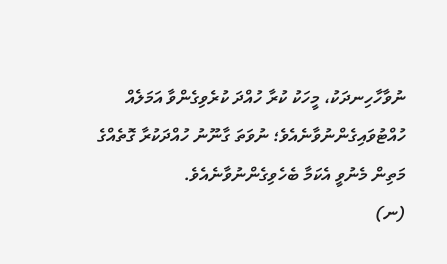ނުވާހާހިނދަކު، މީހަކު ކުރާ ހުއްދަ ކުރެވިގެންވާ އަމަލެއް ހުއްޓުވައިގެންނުވާނެއެވެ؛ ނުވަތަ ގާނޫނު ހުއްދަކުރާ ގޮތެއްގެ މަތިން މެނުވީ އެކަމާ ބެހެވިގެންނުވާނެއެވެ.
(ނ)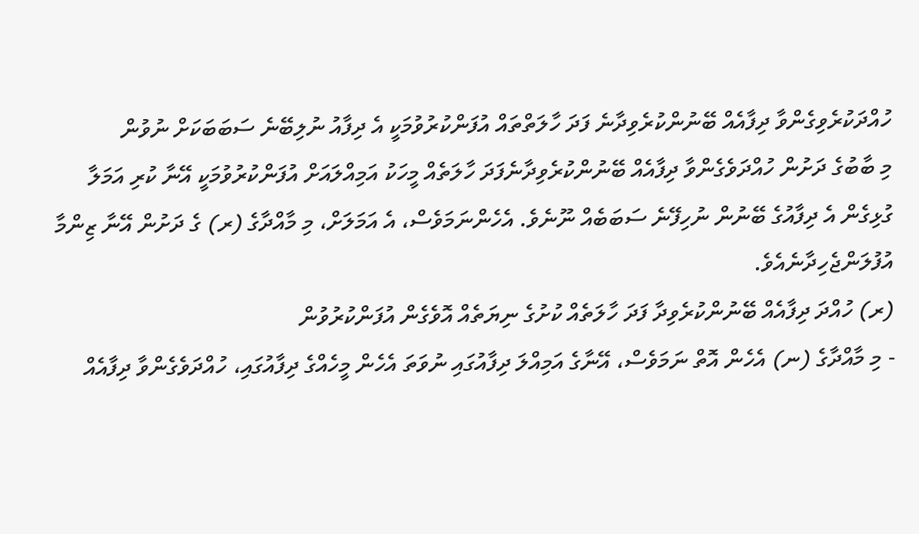ހުއްދަކުރެވިގެންވާ ދިފާއެއް ބޭނުންކުރެވިދާނެ ފަދަ ހާލަތްތައް އުފަންކުރުވުމަކީ އެ ދިފާއު ނުލިބޭނެ ސަބަބަކަށް ނުވުން
މި ބާބުގެ ދަށުން ހުއްދަވެގެންވާ ދިފާއެއް ބޭނުންކުރެވިދާނެފަދަ ހާލަތެއް މީހަކު އަމިއްލައަށް އުފަންކުރުވުމަކީ އޭނާ ކުރި އަމަލާ ގުޅިގެން އެ ދިފާއުގެ ބޭނުން ނުހިފޭނެ ސަބަބެއް ނޫނެވެ. އެހެންނަމަވެސް، އެ އަމަލަށް، މި މާއްދާގެ (ރ) ގެ ދަށުން އޭނާ ޒިންމާ އުފުލަންޖެހިދާނެއެވެ.
(ރ) ހުއްދަ ދިފާއެއް ބޭނުންކުރެވިދާ ފަދަ ހާލަތެއް ކުށުގެ ނިޔަތެއް އޮވެގެން އުފަންކުރުވުން
- މި މާއްދާގެ (ނ) އެހެން އޮތް ނަމަވެސް، އޭނާގެ އަމިއްލަ ދިފާއުގައި ނުވަތަ އެހެން މީހެއްގެ ދިފާއުގައި، ހުއްދަވެގެންވާ ދިފާއެއް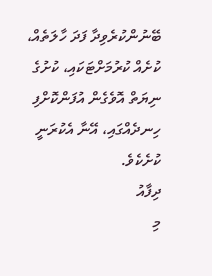ބޭނުންކުރެވިދާ ފަދަ ހާލަތެއް، ކުށެއް ކުރުމަށްޓަކައި، ކުށުގެ ނިޔަތް އޮވެގެން އުފަންކޮށްފި ހިނދެއްގައި، އޭނާ އެކުރަނީ ކުށެކެވެ.
ދިފާއު
މި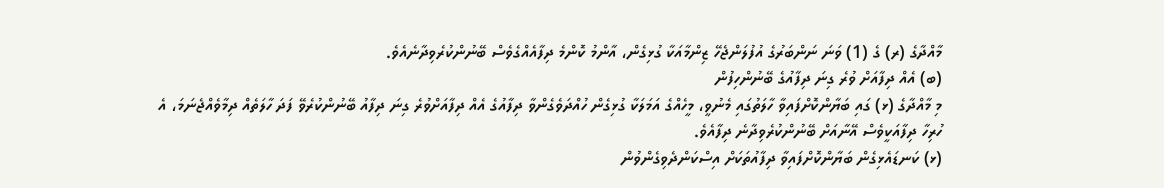މާއްދާގެ (ރ) ގެ (1) ވަނަ ނަންބަރުގެ އުފުލަންޖެހޭ ޒިންމާއަކާ ގުޅިގެން، އާންމު ކޮންމެ ދިފާއެއްގެވެސް ބޭނުންކުރެވިދާނެއެވެ.
(ބ) އެއް ދިފާއަށް ވުރެ ގިނަ ދިފާއުގެ ބޭނުންހިފުން
މި މާއްދާގެ (ޅ) ގައި ބަޔާންކޮށްފައިވާ ހާލަތުގައި މެނުވީ، މީހެއްގެ އަމަލަކާ ގުޅިގެން ހުއްދަވެގެންވާ ދިފާއުގެ އެއް ދިފާއަށްވުރެ ގިނަ ދިފާއު ބޭނުންކުރެވޭ ފަދަ ހާލަތެއް ދިމާވެއްޖެނަމަ، އެ ހުރިހާ ދިފާއަކީވެސް އޭނާއަށް ބޭނުންކުރެވިދާނެ ދިފާއެވެ.
(ޅ) ކަނޑައެޅިގެން ބަޔާންކޮށްފައިވާ ދިފާއުތަކަށް އިސްކަންދެވިގެންވުން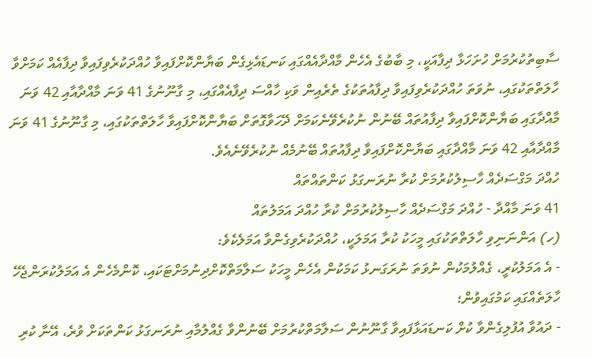ސާބިތުކުރުމަށް ހުށަހަޅާ ދިފާއަކީ، މި ބާބުގެ އެހެން މާއްދާއެއްގައި ކަނޑައެޅިގެން ބަޔާންކޮށްފައިވާ ހުއްދަކުރެވިފައިވާ ދިފާއެއް ކަމަށްވާ ހާލަތްތަކުގައި، ނުވަތަ ހުއްދަކުރެވިފައިވާ ދިފާއުތަކުގެ ތެރެއިން ވަކި ހާއްސަ ދިފާއެއްގައި، މި ގާނޫނުގެ 41 ވަނަ މާއްދާއާއި 42 ވަނަ މާއްދާގައި ބަޔާންކޮށްފައިވާ ދިފާއުތައް ބޭނުން ނުކުރެވޭނެކަމަށް ދޭހަވާގޮތަށް ބަޔާންކޮށްފައިވާ ހާލަތްތަކުގައި، މި ގާނޫނުގެ 41 ވަނަ މާއްދާއާއި 42 ވަނަ މާއްދާގައި ބަޔާންކޮށްފައިވާ ދިފާއުތައް ބޭނުމެއް ނުކުރެވޭނެއެވެ.
ހުއްދަ މަގްސަދެއް ހާސިލުކުރުމަށް ކުރާ ނުރަނގަޅު ކަންތައްތައް
41 ވަނަ މާއްދާ - ހުއްދަ މަގްސަދެއް ހާސިލުކުރުމަށް ކުރާ ހުއްދަ އަމަލުތައް
(ހ) އަންނަނިވި ހާލަތްތަކުގައި މީހަކު ކުރާ އަމަލަކީ، ހުއްދަކުރެވިގެންވާ އަމަލެކެވެ:
- އެ އަމަލުކުރީ، ގެއްލުމަކުން ނުވަތަ ނުރަގަނޅު ކަމަކުން އެހެން މީހަކު ސަލާމަތްކޮށްދިނުމަށްޓަކައި، ކޮންމެހެން އެ އަމަލުކުރަންޖެހޭ ހާލަތެއްގައި ކަމުގައިވުން؛
- ދައުވާ އުފުލިގެންވާ ކުށް ކަނޑައަޅާފައިވާ ގާނޫނުން ސަލާމަތްކުރުމަށް ބޭނުންވާ ގެއްލުމާއި ނުރަނގަޅު ކަންތަކަށް ވުރެ، އޭނާ ކުރި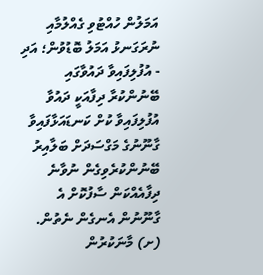އަމަލުން ހުއްޓުވި ގެއްލުމާއި ނުރަގަނޅު އަމަލު ބޮޑުވުން؛ އަދި
- އުފުލިފައިވާ ދައުވާގައި ބޭނުންކުރާ ދިފާއަކީ ދައުވާ އުފުލިފައިވާ ކުށް ކަނޑައަޅާފައިވާ ގާނޫނުގެ މަގްސަދަށް ބަލާއިރު ބޭނުންކުރެވިގެން ނުވާނެ ދިފާއެއްކަން ސާފުކޮށް އެ ގާނޫނުން އެނގެން ނެތުން.
(ށ) މާނަކުރުން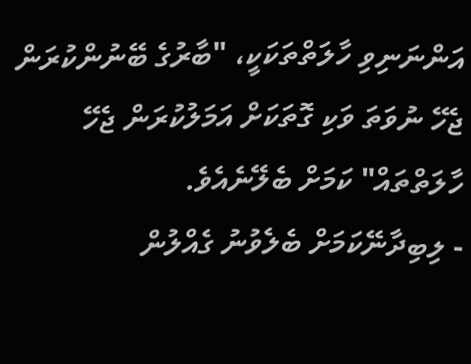އަންނަނިވި ހާލަތްތަކަކީ، "ބާރުގެ ބޭނުންކުރަން ޖެހޭ ނުވަތަ ވަކި ގޮތަކަށް އަމަލުކުރަން ޖެހޭ ހާލަތްތައް" ކަމަށް ބެލޭނެއެވެ.
- ލިބިދާނޭކަމަށް ބެލެވުނު ގެއްލުން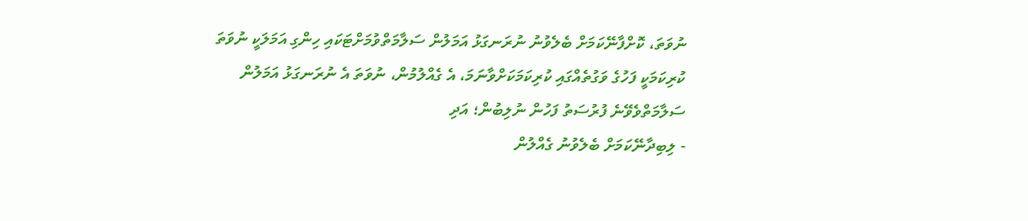ނުވަތަ، ކޮށްފާނޭކަމަށް ބެލެވުނު ނުރަނގަޅު އަމަލުން ސަލާމަތްވުމަށްޓަކައި ހިންގި އަމަލަކީ ނުވަތަ ކުރިކަމަކީ ފަހުގެ ވަގުތެއްގައި ކުރިކަމަކަށްވާނަމަ، އެ ގެއްލުމުން، ނުވަތަ އެ ނުރަނގަޅު އަމަލުން ސަލާމަތްވެވޭނެ ފުރުސަތު ފަހުން ނުލިބުން؛ އަދި
- ލިބިދާނޭކަމަށް ބެލެވުނު ގެއްލުން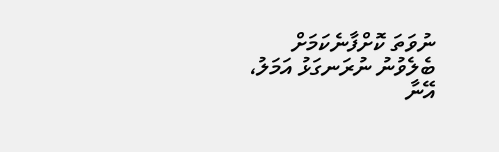ނުވަތަ ކޮށްފާނެކަމަށް ބެލެވުނު ނުރަނގަޅު އަމަލު، އޭނާ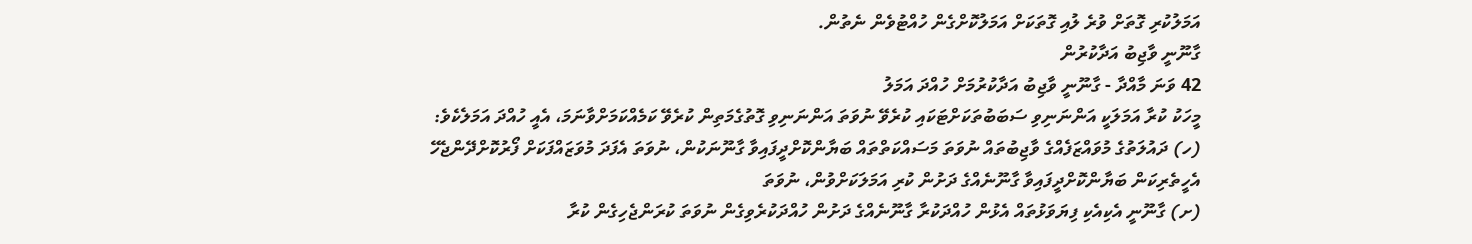އަމަލުކުރި ގޮތަށް ވުރެ ލުއި ގޮތަކަށް އަމަލުކޮށްގެން ހުއްޓުވެން ނެތުން.
ގާނޫނީ ވާޖިބު އަދާކުރުން
42 ވަނަ މާއްދާ - ގާނޫނީ ވާޖިބު އަދާކުރުމަށް ހުއްދަ އަމަލު
މީހަކު ކުރާ އަމަލަކީ އަންނަނިވި ސަބަބުތަކަށްޓަކައި ކުރެވޭ ނުވަތަ އަންނަނިވި ގޮތުގެމަތިން ކުރެވޭ ކަމެއްކަމަށްވާނަމަ، އެއީ ހުއްދަ އަމަލެކެވެ:
(ހ) ދައުލަތުގެ މުވައްޒަފެއްގެ ވާޖިބުތައް ނުވަތަ މަސައްކަތްތައް ބަޔާންކޮށްދީފައިވާ ގާނޫނަކުން، ނުވަތަ އެފަދަ މުވަޒައްފަކަށް ފޯރުކޮށްދޭންޖެހޭ އެހީތެރިކަން ބަޔާންކޮށްދީފައިވާ ގާނޫނެއްގެ ދަށުން ކުރި އަމަލަކަށްވުން، ނުވަތަ
(ށ) ގާނޫނީ އެކިއެކި ފިޔަވަޅުތައް އެޅުން ހުއްދަކުރާ ގާނޫނެއްގެ ދަށުން ހުއްދަކުރެވިގެން ނުވަތަ ކުރަންޖެހިގެން ކުރާ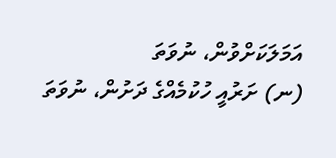އަމަލަކަށްވުން، ނުވަތަ
(ނ) ށަރުއީ ހުކުމެއްގެ ދަށުން، ނުވަތަ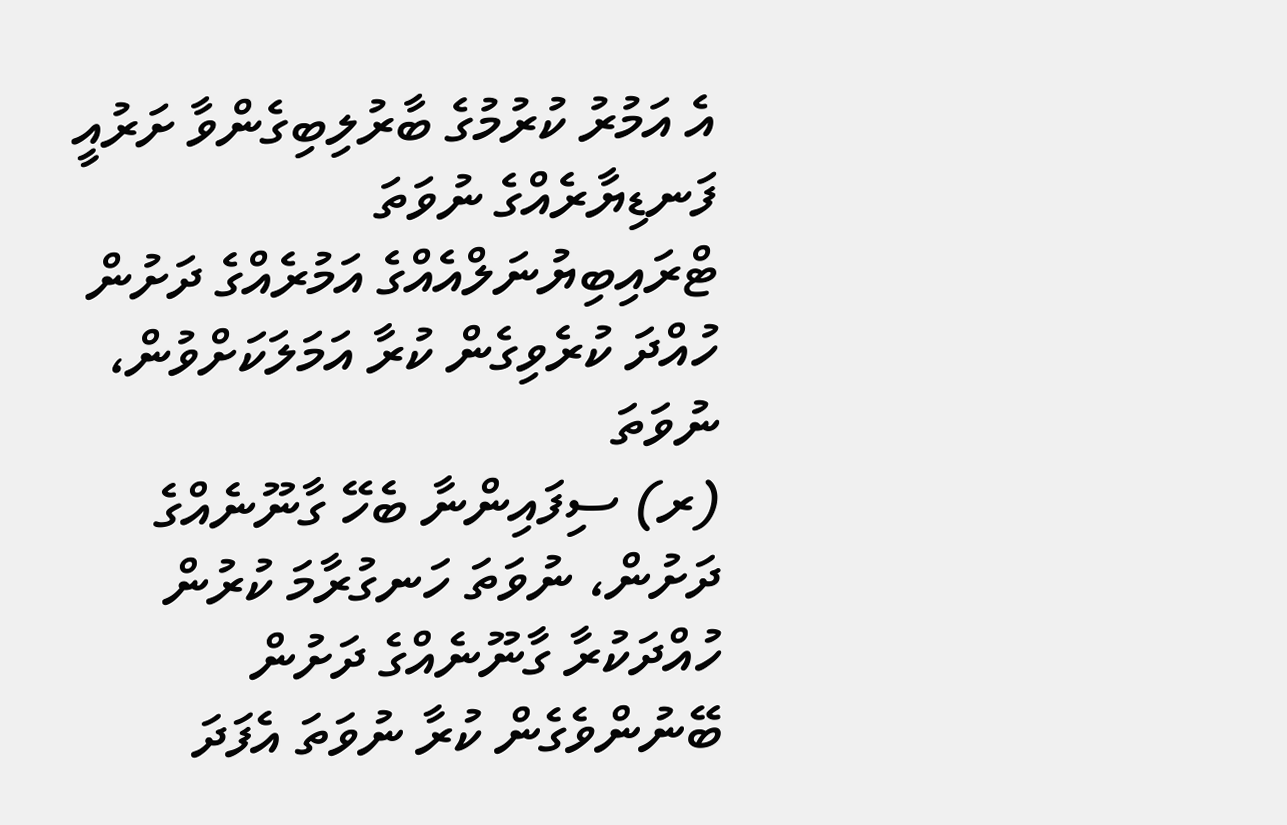އެ އަމުރު ކުރުމުގެ ބާރުލިބިގެންވާ ށަރުއީ ފަނޑިޔާރެއްގެ ނުވަތަ ޓްރައިބިޔުނަލްއެއްގެ އަމުރެއްގެ ދަށުން ހުއްދަ ކުރެވިގެން ކުރާ އަމަލަކަށްވުން، ނުވަތަ
(ރ) ސިފައިންނާ ބެހޭ ގާނޫނެއްގެ ދަށުން، ނުވަތަ ހަނގުރާމަ ކުރުން ހުއްދަކުރާ ގާނޫނެއްގެ ދަށުން ބޭނުންވެގެން ކުރާ ނުވަތަ އެފަދަ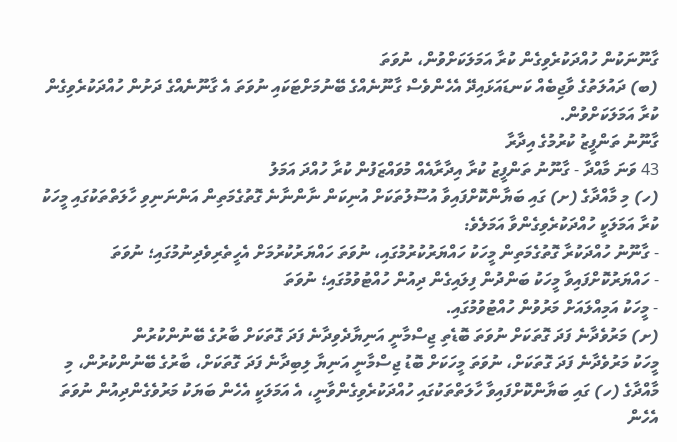ގާނޫނަކުން ހުއްދަކުރެވިގެން ކުރާ އަމަލަކަށްވުން، ނުވަތަ
(ބ) ދައުލަތުގެ ވާޖިބެއް ކަނޑައަޅައިދޭ އެހެންވެސް ގާނޫނެއްގެ ބޭނުމަށްޓަކައި ނުވަތަ އެ ގާނޫނެއްގެ ދަށުން ހުއްދަކުރެވިގެން ކުރާ އަމަލަކަށްވުން.
ގާނޫނު ތަންފީޒު ކުރުމުގެ އިދާރާ
43 ވަނަ މާއްދާ - ގާނޫނު ތަންފީޒު ކުރާ އިދާރާއެއް މުވައްޒަފުން ކުރާ ހުއްދަ އަމަލު
(ހ) މި މާއްދާގެ (ށ) ގައި ބަޔާންކޮށްފައިވާ އުސޫލުތަކަށް އުނިކަން ނާންނާނެ ގޮތުގެމަތިން އަންނަނިވި ހާލަތްތަކުގައި މީހަކު ކުރާ އަމަލަކީ ހުއްދަކުރެވިގެންވާ އަމަލެވެ:
- ގާނޫނު ހުއްދަކުރާ ގޮތުގެމަތިން މީހަކު ހައްޔަރުކުރުމުގައި، ނުވަތަ ހައްޔަރުކުރުމަށް އެހީތެރިވެދިނުމުގައި؛ ނުވަތަ
- ހައްޔަރުކޮށްފައިވާ މީހަކު ބަންދުން ފިލައިގެން ދިއުން ހުއްޓުވުމުގައި؛ ނުވަތަ
- މީހަކު އަމިއްލައަށް މަރުވުން ހުއްޓުވުމުގައި.
(ށ) މަރުވެދާނެ ފަދަ ގޮތަކަށް ނުވަތަ ބޮޑެތި ޖިސްމާނީ އަނިޔާދެވިދާނެ ފަދަ ގޮތަކަށް ބާރުގެ ބޭނުންކުރުން
މީހަކު މަރުވެދާނެ ފަދަ ގޮތަކަށް، ނުވަތަ މީހަކަށް ބޮޑު ޖިސްމާނީ އަނިޔާ ލިބިދާނެ ފަދަ ގޮތަކަށް، ބާރުގެ ބޭނުންކުރުން، މި މާއްދާގެ (ހ) ގައި ބަޔާންކޮށްފައިވާ ހާލަތްތަކުގައި ހުއްދަކުރެވިގެންވާނީ، އެ އަމަލަކީ އެހެން ބަޔަކު މަރުވެގެންދިއުން ނުވަތަ އެހެން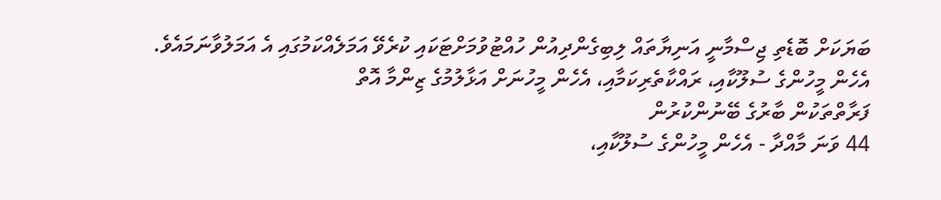ބަޔަކަށް ބޮޑެތި ޖިސްމާނީ އަނިޔާތައް ލިބިގެންދިއުން ހުއްޓުވުމަށްޓަކައި ކުރެވޭ އަމަލެއްކަމުގައި އެ އަމަލުވާނަމައެވެ.
އެހެން މީހުންގެ ސުލޫކާއި، ރައްކާތެރިކަމާއި، އެހެން މީހުނަށް އަޅާލުމުގެ ޒިންމާ އޮތް
ފަރާތްތަކުން ބާރުގެ ބޭނުންކުރުން
44 ވަނަ މާއްދާ - އެހެން މީހުންގެ ސުލޫކާއި،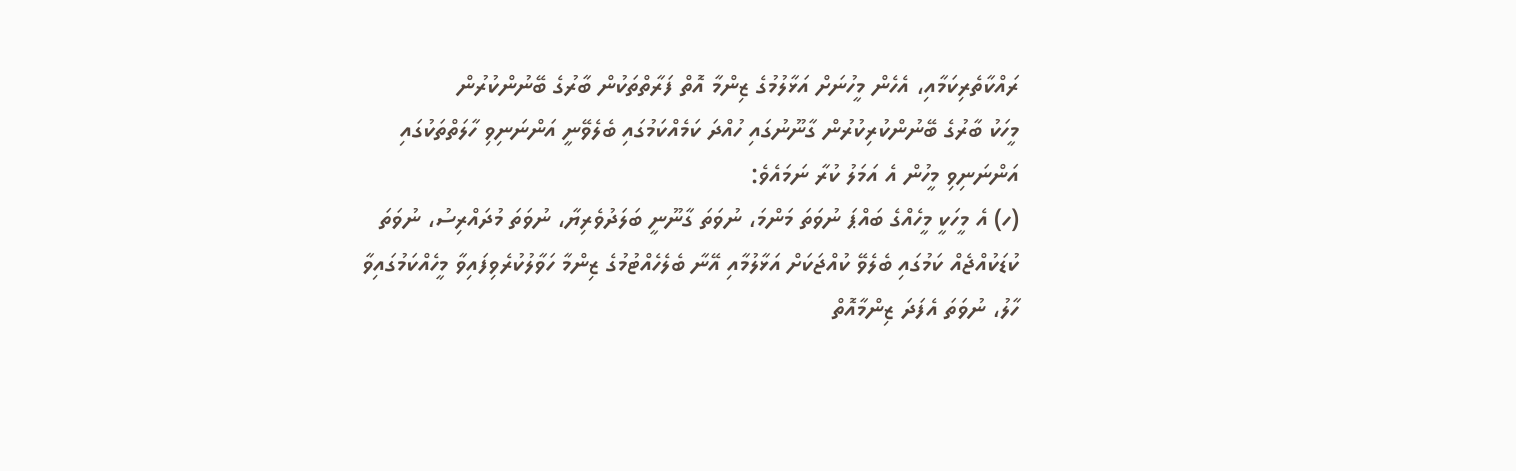ރައްކާތެރިކަމާއި، އެހެން މީހުނަށް އަޅާލުމުގެ ޒިންމާ އޮތް ފަރާތްތަކުން ބާރުގެ ބޭނުންކުރުން
މީހަކު ބާރުގެ ބޭނުންކުރިކުރުން ގާނޫނުގައި ހުއްދަ ކަމެއްކަމުގައި ބެލެވޭނީ އަންނަނިވި ހާލަތްތަކުގައި އަންނަނިވި މީހުން އެ އަމަލު ކުރާ ނަމައެވެ:
(ހ) އެ މީހަކީ މީހެއްގެ ބައްޕަ ނުވަތަ މަންމަ، ނުވަތަ ގާނޫނީ ބަލަދުވެރިޔާ، ނުވަތަ މުދައްރިސު، ނުވަތަ ކުޑަކުއްޖެއް ކަމުގައި ބެލެވޭ ކުއްޖަކަށް އަޅާލުމާއި އޭނާ ބެލެހެއްޓުމުގެ ޒިންމާ ހަވާލުކުރެވިފައިވާ މީހެއްކަމުގައިވާ ހާލު، ނުވަތަ އެފަދަ ޒިންމާއޮތް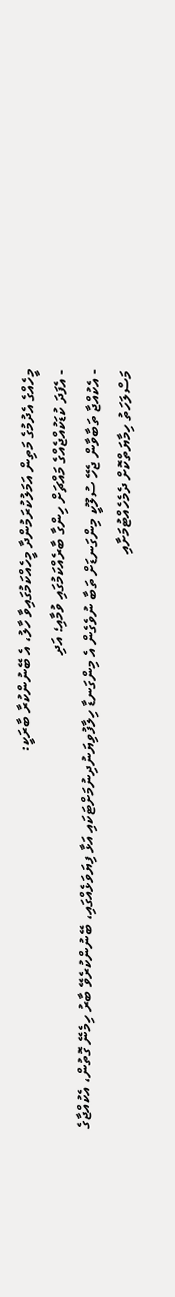މީހެއްގެ އެދުމުގެ މަތިން އަމަލުކުރަމުންދާ މީހެއްކަމުގައިވާ ހާލު، އެ ބޭނުންކުރާ ބާރަކީ:
- އެފަދަ ކުޑަކުއްޖެއްގެ މައްޗަށް ހިންގާ ބާރެއްކަމުގައި ވުމާއި؛ އަދި
- އެކުއްޖާ ތަބާވާން ޖެހޭ ސުލޫކީ މިންގަނޑަށް ތަބާ ނުވެގެން އެ މިންގަނޑާ ހިލާފުވިޔަނުދިނުމަށްޓަކައި އަޅާ ފިޔަވަޅެއްގައި، ބޭނުންކުރެވޭ ބާރު ހިމެނޭ ގޮތުން، އެކުއްޖާގެ މަސްލަހަތު ހިމާޔަތްކޮށް ދެމެހެއްޓުމަށާއި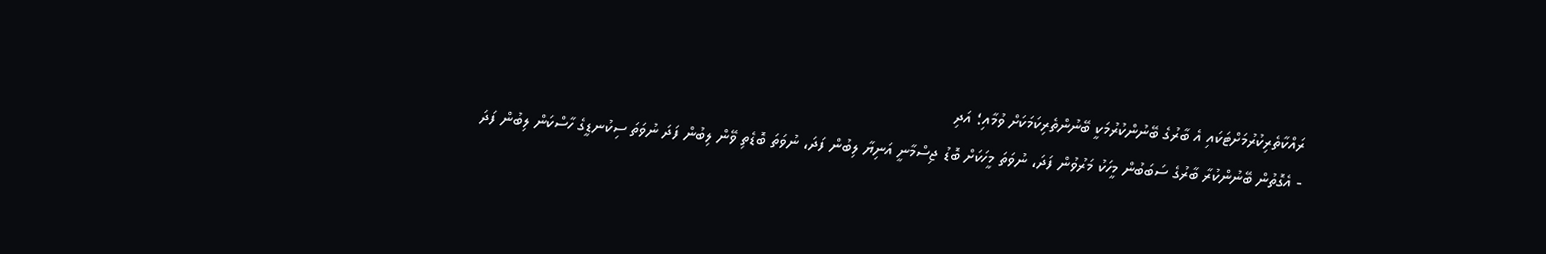ރައްކާތެރިކުރުމަށްޓަކައި އެ ބާރުގެ ބޭނުންކުރުމަކީ ބޭނުންތެރިކަމަކަށް ވުމާއި؛ އަދި
- އެގޮތުން ބޭނުންކުރާ ބާރުގެ ސަބަބުން މީހަކު މަރުވުން ފަދަ، ނުވަތަ މީހަކަށް ބޮޑު ޖިސްމާނީ އަނިޔާ ލިބުން ފަދަ، ނުވަތަ ބޮޑެތި ވޭން ލިބުން ފަދަ ނުވަތަ ސިކުނޑީގެ ހާސްކަން ލިބުން ފަދަ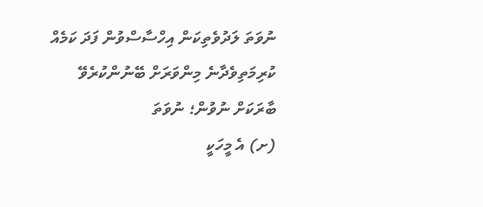ނުވަތަ ލަދުވެތިކަން އިހްސާސްވުން ފަދަ ކަމެއް ކުރިމަތިވެދާނެ މިންވަރަށް ބޭނުންކުރެވޭ ބާރަކަށް ނުވުން؛ ނުވަތަ
(ށ) އެ މީހަކީ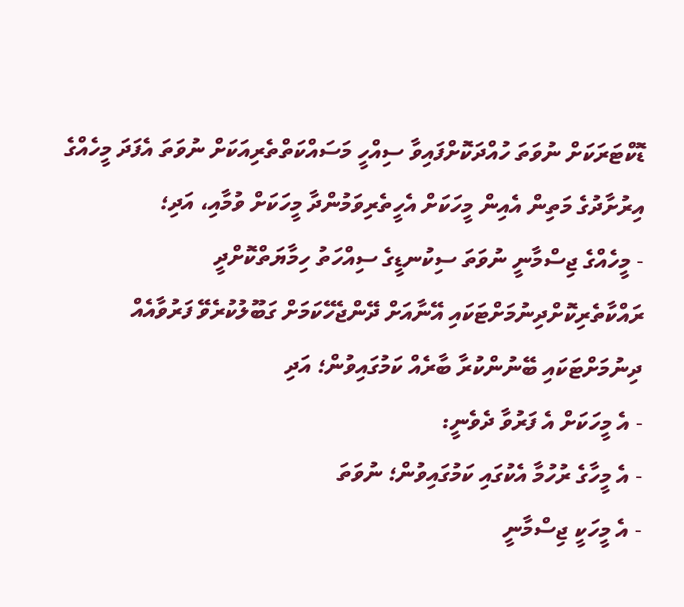ޑޮކްޓަރަކަށް ނުވަތަ ހުއްދަކޮށްފައިވާ ސިއްހީ މަސައްކަތްތެރިއަކަށް ނުވަތަ އެފަދަ މީހެއްގެ އިރުށާދުގެ މަތިން އެއިން މީހަކަށް އެހީތެރިވަމުންދާ މީހަކަށް ވުމާއި، އަދި؛
- މީހެއްގެ ޖިސްމާނީ ނުވަތަ ސިކުނޑީގެ ސިއްހަތު ހިމާޔަތްކޮށްދީ ރައްކާތެރިކޮށްދިނުމަށްޓަކައި އޭނާއަށް ދޭންޖެހޭކަމަށް ގަބޫލުކުރެވޭ ފަރުވާއެއް ދިނުމަށްޓަކައި ބޭނުންކުރާ ބާރެއް ކަމުގައިވުން؛ އަދި
- އެ މީހަކަށް އެ ފަރުވާ ދެވެނީ:
- އެ މީހާގެ ރުހުމާ އެކުގައި ކަމުގައިވުން؛ ނުވަތަ
- އެ މީހަކީ ޖިސްމާނީ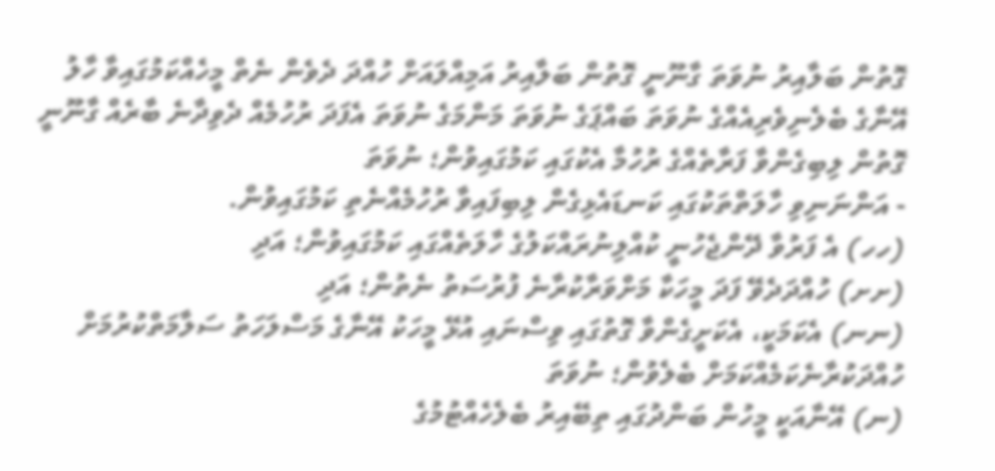ގޮތުން ބަލާއިރު ނުވަތަ ގާނޫނީ ގޮތުން ބަލާއިރު އަމިއްލައަށް ހުއްދަ ދެވެން ނެތް މީހެއްކަމުގައިވާ ހާލު އޭނާގެ ބެލެނިވެރިއެއްގެ ނުވަތަ ބައްޕަގެ ނުވަތަ މަންމަގެ ނުވަތަ އެފަދަ ރުހުމެއް ދެވިދާނެ ބާރެއް ގާނޫނީ ގޮތުން ލިބިގެންވާ ފަރާތެއްގެ ރުހުމާ އެކުގައި ކަމުގައިވުން؛ ނުވަތަ
- އަންނަނިވި ހާލަތްތަކުގައި ކަނޑައެޅިގެން ލިބިފައިވާ ރުހުމެއްނެތި ކަމުގައިވުން.
(ހހ) އެ ފަރުވާ ދޭންޖެހުނީ ކުއްލިނުރައްކަލުގެ ހާލަތެއްގައި ކަމުގައިވުން؛ އަދި
(ށށ) ހުއްދަދެވޭ ފަދަ މީހަކާ މަށްވަރާކުރާނެ ފުރުސަތު ނެތުން؛ އަދި
(ނނ) އެކަމަކީ، އެކަށީގެންވާ ގޮތުގައި ވިސްނައި އުޅޭ މީހަކު އޭނާގެ މަސްލަހަތު ސަލާމަތްކުރުމަށް ހުއްދަކުރާނެކަމެއްކަމަށް ބެލެވުން؛ ނުވަތަ
(ނ) އޭނާއަކީ މީހުން ބަންދުގައި ތިބޭއިރު ބެލެހެއްޓުމުގެ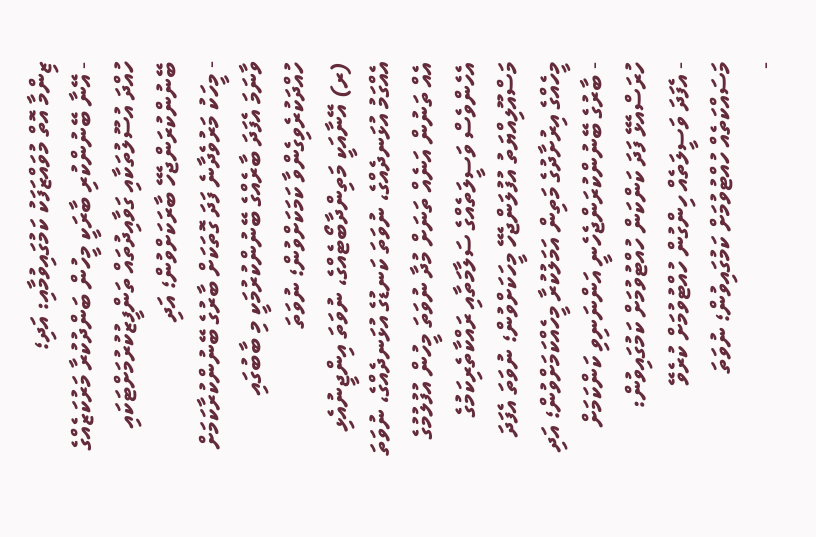ޒިންމާ އޮތް މުވައްޒަފަކު ކަމުގައިވުމާއި: އަދި؛
- އޭނާ ބޭނުންކުރި ބާރަކީ މީހުން ބަންދުކުރާ މަރުކަޒެއްގެ ހުއްދަ އުސޫލުތަކާއި ގަވާއިދުތައް ތަންފީޒުކުރުމަށްޓަކައި ބޭނުންކުރަންޖެހޭ ބާރަކަށްވުން؛ އަދި
- މީހަކު މަރުވެދާނެ ފަދަ ގޮތަކަށް ބާރުގެ ބޭނުންކުރާކަމަށް ވާނަމަ އެފަދަ ބާރެއްގެ ބޭނުންކުރުމަކީ މި ބާބުގައި ހުއްދަކުރެވިގެންވާ ކަމަކަށްވުން؛ ނުވަތަ
(ރ) އޭނާއަކީ މަތިންދާބޯޓެއްގެ، ނުވަތަ އިންޖީނުއެޅި އެއްގަމު އުޅަނދެއްގެ، ނުވަތަ ކަނޑުގެ އުޅަނދެއްގެ، ނުވަތަ އެއް ތަނުން އަނެއް ތަނަށް މުދާ ނުވަތަ މީހުން އުފުލުމުގެ އެހެންވެސް ވަސީލަތެއްގެ ސަލާމަތާއި ރައްކާތެރިކަމުގެ މަސްއޫލިއްޔަތު އުފުލަންޖެހޭ މީހަކަށްވުން؛ ނުވަތަ އެފަދަ މީހެއްގެ އިރުށާދުގެ މަތިން އަމަލުކުރާ މީހެއްކަމަށްވުން؛ އަދި
- ބާރުގެ ބޭނުންކުރަންޖެހެނީ އަންނަނިވި ކަންކަމަށް ހުރަސްއެޅޭ ފަދަ ކަންކަން ހުއްޓުވުމަށް ކަމުގައިވުން:
- އެފަދަ ވަސީލަތެއް ހިންގުން ހުއްޓުވުމަށް ކުރެވޭ މަސައްކަތެއް ހުއްޓުވުމަށް ކަމުގައިވުން؛ ނުވަތަ
-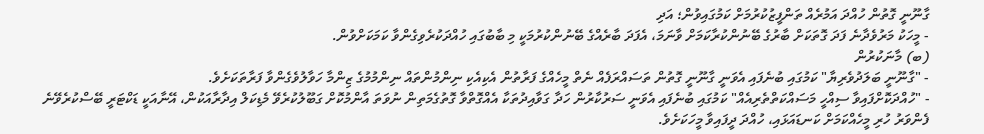ގާނޫނީ ގޮތުން ހުއްދަ އަމުރެއް ތަންފީޒުކުރުމަށް ކަމުގައިވުން؛ އަދި
- މީހަކު މަރުވެދާނެ ފަދަ ގޮތަކަށް ބާރުގެ ބޭނުންކުރާކަމަށް ވާނަމަ، އެފަދަ ބާރެއްގެ ބޭނުންކުރުމަކީ މި ބާބުގައި ހުއްދަކުރެވިގެންވާ ކަމަކަށްވުން.
(ބ) މާނަކުރުން
- "ގާނޫނީ ބަލަދުވެރިޔާ" ކަމުގައި ބުނެފައި އެވަނީ ގާނޫނީ ގޮތުން ތަސައްރަފެއް ނެތް މީހެއްގެ ފަރާތުން އެކިއެކި ނިންމުންތައް ނިންމުމުގެ ޒިންމާ ހަވާލުވެގެންވާ ފަރާތަކަށެވެ.
- "ހުއްދަކޮށްފައިވާ ސިއްހީ މަސައްކަތްތެރިއެއް" ކަމުގައި ބުނެފައި އެވަނީ ސަރުކާރުން ހަދާ ގަވާއިދުތަކާ އެއްގޮތްވާ ގޮތުގެމަތިން ނުވަތަ އާންމުކޮށް ގަބޫލުކުރެވޭ މެޑިކަލް އިދާރާއަކުން، އޭނާއަކީ ޑަކްޓަރީ ބޭސްކުރެވޭނެ ފެންވަރު ހުރި މީހެއްކަމަށް ކަނޑައަޅައި، ހުއްދަ ދީފައިވާ މީހަކަށެވެ.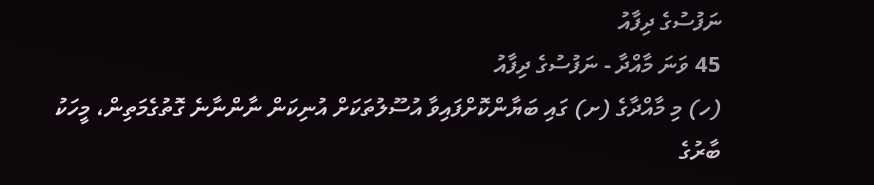ނަފުސުގެ ދިފާއު
45 ވަނަ މާއްދާ - ނަފުސުގެ ދިފާއު
(ހ) މި މާއްދާގެ (ށ) ގައި ބަޔާންކޮށްފައިވާ އުސޫލުތަކަށް އުނިކަން ނާންނާނެ ގޮތުގެމަތިން، މީހަކު ބާރުގެ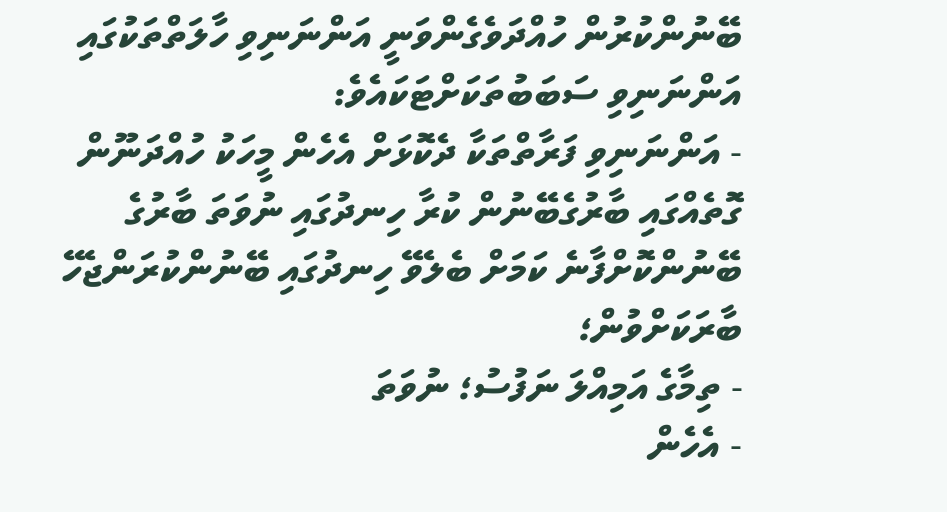ބޭނުންކުރުން ހުއްދަވެގެންވަނީ އަންނަނިވި ހާލަތްތަކުގައި އަންނަނިވި ސަބަބުތަކަށްޓަކައެވެ:
- އަންނަނިވި ފަރާތްތަކާ ދެކޮޅަށް އެހެން މީހަކު ހުއްދަނޫން ގޮތެއްގައި ބާރުގެބޭނުން ކުރާ ހިނދުގައި ނުވަތަ ބާރުގެ ބޭނުންކޮށްފާނެ ކަމަށް ބެލެވޭ ހިނދުގައި ބޭނުންކުރަންޖެހޭ ބާރަކަށްވުން؛
- ތިމާގެ އަމިއްލަ ނަފުސު؛ ނުވަތަ
- އެހެން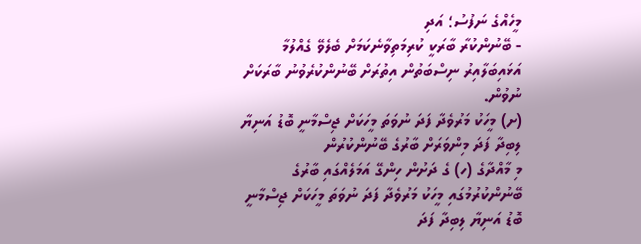މީހެއްގެ ނަފުސު؛ އަދި
- ބޭނުންކުރާ ބާރަކީ ކުރިމަތިވާނެކަމަށް ބެލެވޭ ގެއްލުމާ އަޅައިބަލާއިރު ނިސްބަތުން އިތުރަށް ބޭނުންކުރެވުނު ބާރަކަށް ނުވުން.
(ށ) މީހަކު މަރުވެދާ ފަދަ ނުވަތަ މީހަކަށް ޖިސްމާނީ ބޮޑު އަނިޔާ ލިބިދާ ފަދަ މިންވަރަށް ބާރުގެ ބޭނުންކުރުން
މި މާއްދާގެ (ހ) ގެ ދަށުން ހިންގޭ އަމަލެއްގައި ބާރުގެ ބޭނުންކުރުމުގައި މީހަކު މަރުވެދާ ފަދަ ނުވަތަ މީހަކަށް ޖިސްމާނީ ބޮޑު އަނިޔާ ލިބިދާ ފަދަ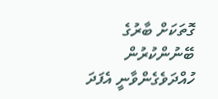ގޮތަކަށް ބާރުގެ ބޭނުންކުރުން ހުއްދަވެގެންވާނީ އެފަދަ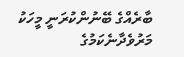ބާރެއްގެ ބޭނުންކުރަނީ މީހަކު މަރުވެދާނެކަމުގެ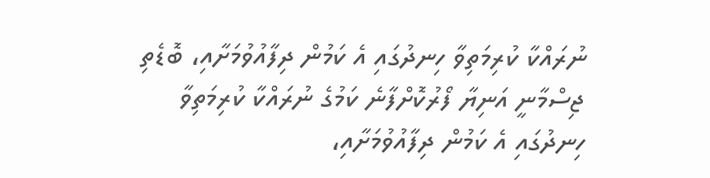ނުރައްކާ ކުރިމަތިވާ ހިނދުގައި އެ ކަމުން ދިފާއުވުމަށާއި، ބޮޑެތި ޖިސްމާނީ އަނިޔާ ފޯރުކޮށްފާނެ ކަމުގެ ނުރައްކާ ކުރިމަތިވާ ހިނދުގައި އެ ކަމުން ދިފާއުވުމަށާއި،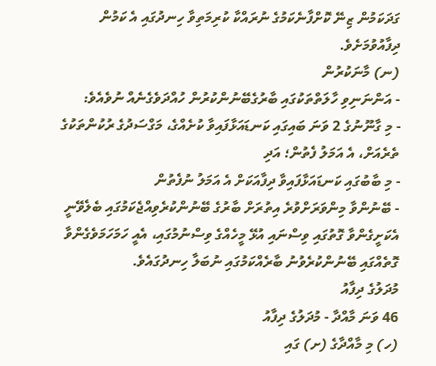ގަދަކަމުން ޒިނޭ ކޮށްފާނެކަމުގެ ނުރައްކާ ކުރިމަތިވާ ހިނދުގައި އެ ކަމުން ދިފާއުވުމަށެވެ.
(ނ) މާނަކުރުން
- އަންނަނިވި ހާލަތްތަކުގައި ބާރުގެބޭނުންކުރުން ހުއްދަވެގެނެއް ނުވެއެވެ:
- މި ގާނޫނުގެ 2 ވަނަ ބައިގައި ކަނޑައަޅާފައިވާ ކުށެއްގެ، މަގްސަދުގެ ރުކުންތަކުގެ ތެރެއަށް، އެ އަމަލު ފެތުން؛ އަދި
- މި ބާބުގައި ކަނޑައަޅާފައިވާ ދިފާއަކަށް އެ އަމަލު ނުފެތުން
- ބޭނުންވާ މިންވަރަށްވުރެ އިތުރަށް ބާރުގެ ބޭނުންކުރެވިއްޖެކަމުގައި ބެލެވޭނީ އެކަށީގެންވާ ގޮތުގައި ވިސްނައި އުޅޭ މީހެއްގެ ވިސްނުމުގައި، އެއީ ހަމަހަމަވެގެންވާ ގޮތެއްގައި ބޭނުންކުރެވުނު ބާރެއްކަމުގައި ނުބަލާ ހިނދުގައެވެ.
މުދަލުގެ ދިފާއު
46 ވަނަ މާއްދާ - މުދަލުގެ ދިފާއު
(ހ) މި މާއްދާގެ (ށ) ގައި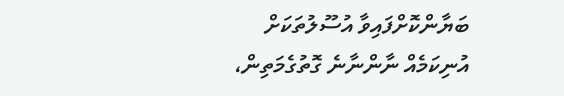ބަޔާންކޮށްފައިވާ އުސޫލުތަކަށް އުނިކަމެއް ނާންނާނެ ގޮތުގެމަތިން،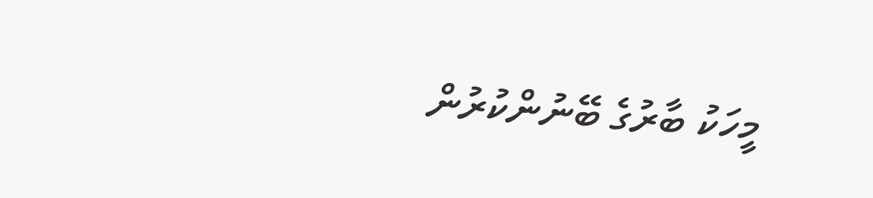މީހަކު ބާރުގެ ބޭނުންކުރުން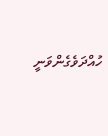ހުއްދަވެގެންވަނީ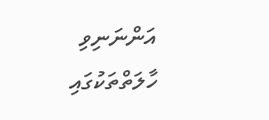އަންނަނިވި ހާލަތްތަކުގައި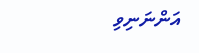އަންނަނިވި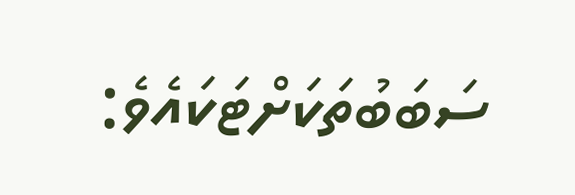ސަބަބުތަކަށްޓަކައެވެ: